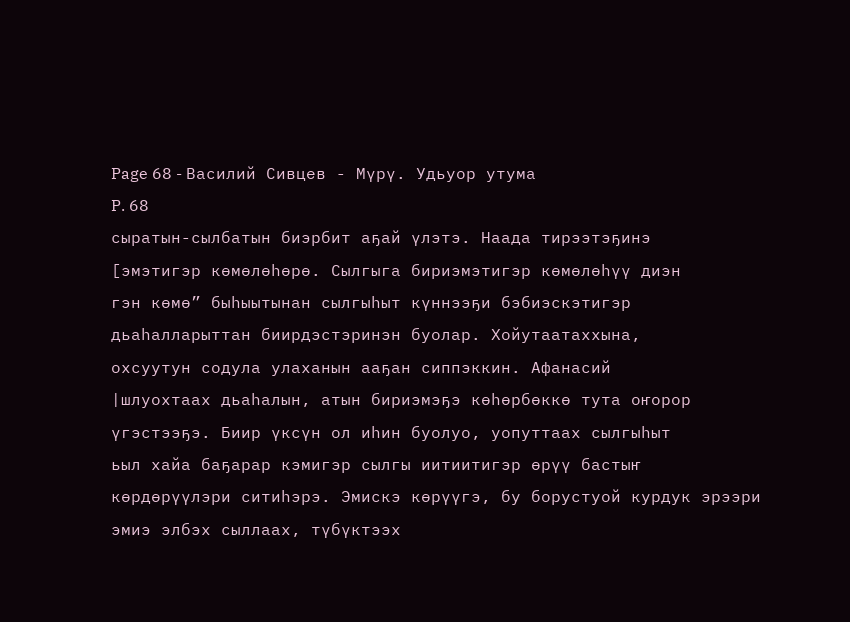Page 68 - Василий Сивцев - Мүрү. Удьуор утума
P. 68
сыратын-сылбатын биэрбит аҕай үлэтэ. Наада тирээтэҕинэ
[эмэтигэр көмөлөһөрө. Сылгыга бириэмэтигэр көмөлөһүү диэн
гэн көмө” быһыытынан сылгыһыт күннээҕи бэбиэскэтигэр
дьаһалларыттан биирдэстэринэн буолар. Хойутаатаххына,
охсуутун содула улаханын ааҕан сиппэккин. Афанасий
|шлуохтаах дьаһалын, атын бириэмэҕэ көһөрбөккө тута оҥорор
үгэстээҕэ. Биир үксүн ол иһин буолуо, уопуттаах сылгыһыт
ьыл хайа баҕарар кэмигэр сылгы иитиитигэр өрүү бастыҥ
көрдөрүүлэри ситиһэрэ. Эмискэ көрүүгэ, бу борустуой курдук эрээри
эмиэ элбэх сыллаах, түбүктээх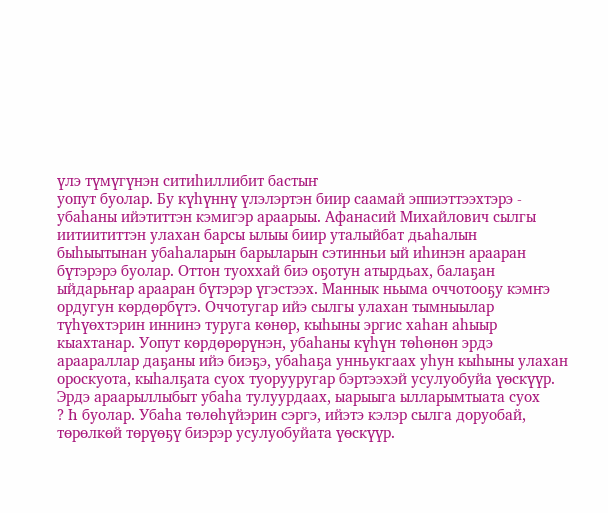үлэ түмүгүнэн ситиһиллибит бастыҥ
уопут буолар. Бу күһүннү үлэлэртэн биир саамай эппиэттээхтэрэ -
убаһаны ийэтиттэн кэмигэр араарыы. Афанасий Михайлович сылгы
иитиититтэн улахан барсы ылыы биир уталыйбат дьаһалын
быһыытынан убаһаларын барыларын сэтинньи ый иһинэн арааран
бүтэрэрэ буолар. Оттон туоххай биэ оҕотун атырдьах, балаҕан
ыйдарьҥар арааран бүтэрэр үгэстээх. Маннык ньыма оччотооҕу кэмҥэ
ордугун көрдөрбүтэ. Оччотугар ийэ сылгы улахан тымныылар
түһүөхтэрин иннинэ туруга көнөр, кыһыны эргис хаһан аһыыр
кыахтанар. Уопут көрдөрөрүнэн, убаһаны күһүн төһөнөн эрдэ
араараллар даҕаны ийэ биэҕэ, убаһаҕа унньукгаах уһун кыһыны улахан
ороскуота, кыһалҕата суох туорууругар бэртээхэй усулуобуйа үөскүүр.
Эрдэ араарыллыбыт убаһа тулуурдаах, ыарыыга ылларымтыата суох
? Һ буолар. Убаһа төлөһүйэрин сэргэ, ийэтэ кэлэр сылга доруобай,
төрөлкөй төрүөҕү биэрэр усулуобуйата үөскүүр.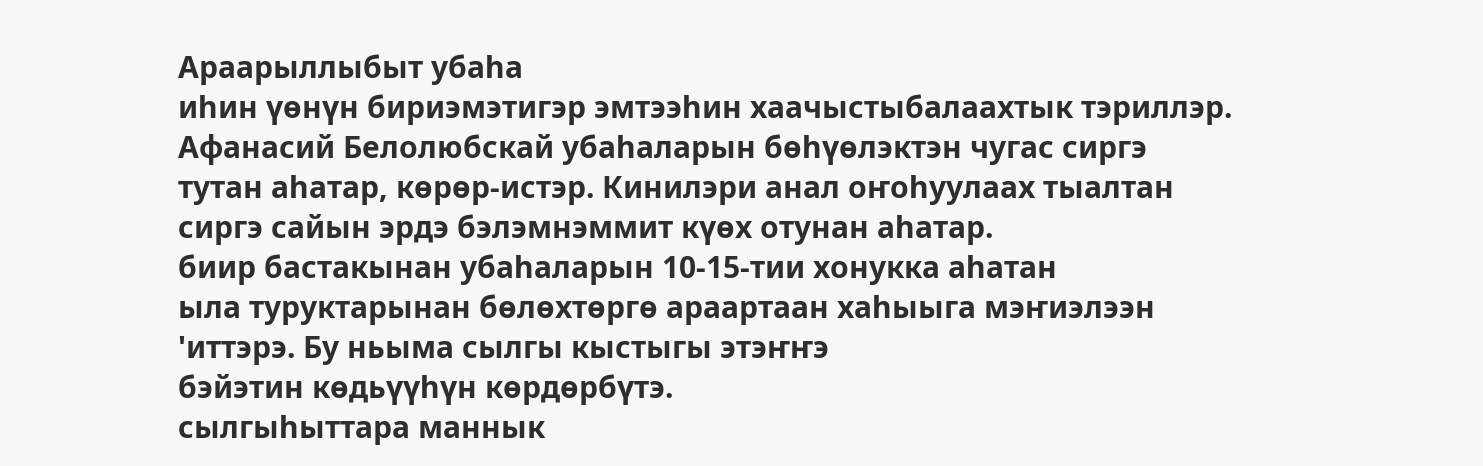Араарыллыбыт убаһа
иһин үөнүн бириэмэтигэр эмтээһин хаачыстыбалаахтык тэриллэр.
Афанасий Белолюбскай убаһаларын бөһүөлэктэн чугас сиргэ
тутан аһатар, көрөр-истэр. Кинилэри анал оҥоһуулаах тыалтан
сиргэ сайын эрдэ бэлэмнэммит күөх отунан аһатар.
биир бастакынан убаһаларын 10-15-тии хонукка аһатан
ыла туруктарынан бөлөхтөргө араартаан хаһыыга мэҥиэлээн
'иттэрэ. Бу ньыма сылгы кыстыгы этэҥҥэ
бэйэтин көдьүүһүн көрдөрбүтэ.
сылгыһыттара маннык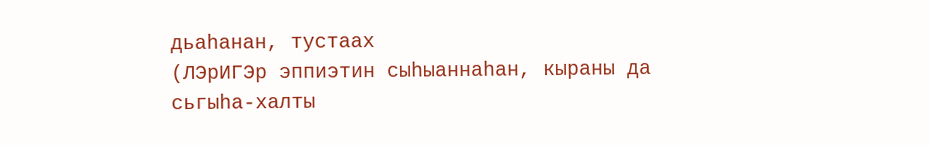дьаһанан, тустаах
(ЛЭрИГЭр эппиэтин сыһыаннаһан, кыраны да сьгыһа-халты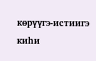көрүүгэ-истиигэ киһи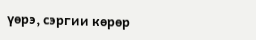үөрэ, сэргии көрөр